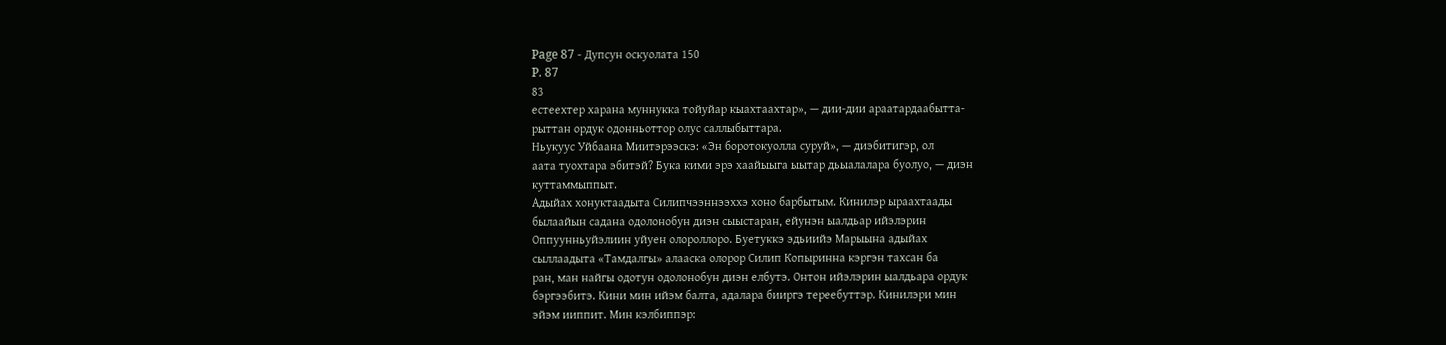Page 87 - Дупсун оскуолата 150
P. 87
83
естеехтер харана муннукка тойуйар кыахтаахтар», — дии-дии араатардаабытта-
рыттан ордук одонньоттор олус саллыбыттара.
Ньукуус Уйбаана Миитэрээскэ: «Эн боротокуолла суруй», — диэбитигэр, ол
аата туохтара эбитэй? Бука кими эрэ хаайыыга ыытар дьыалалара буолуо, — диэн
куттаммыппыт.
Адыйах хонуктаадыта Силипчээннээххэ хоно барбытым. Кинилэр ыраахтаады
былаайын садана одолонобун диэн сыыстаран, ейунэн ыалдьар ийэлэрин
Оппуунньуйэлиин уйуен олороллоро. Буетуккэ эдьиийэ Марыына адыйах
сыллаадыта «Тамдалгы» алааска олорор Силип Копыринна кэргэн тахсан ба
ран, ман найгы одотун одолонобун диэн елбутэ. Онтон ийэлэрин ыалдьара ордук
бэргээбитэ. Кини мин ийэм балта, адалара бииргэ тереебуттэр. Кинилэри мин
эйэм ииппит. Мин кэлбиппэр: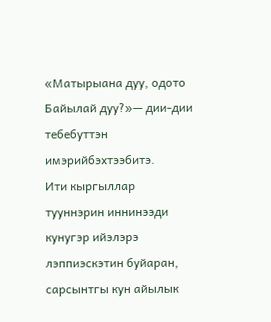«Матырыана дуу, одото Байылай дуу?»— дии-дии
тебебуттэн имэрийбэхтээбитэ.
Ити кыргыллар тууннэрин иннинээди кунугэр ийэлэрэ лэппиэскэтин буйаран,
сарсынтгы кун айылык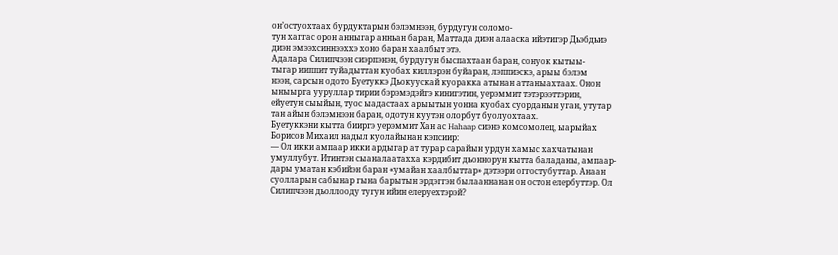он’остуохтаах бурдуктарын бэлэмнээн, бурдугун соломо-
тун хаггас орон анныгар анньан баран, Маттада диэн алааска ийэтигэр Дьэбдьиэ
диэн эмээхсиннээххэ хоно баран хаалбыт этэ.
Адалара Силипчээн сиэрпэнэн, бурдугун быспахтаан баран, сонуок кытыы-
тыгар ииппит туйадыттан куобах киллэрэн буйаран, лэппиэскэ, арыы бэлэм
нээн, сарсын одото Буетуккэ Дьокуускай куоракка атынан аттаныахтаах. Онон
ыныырга ууруллар тирии бэрэмэдэйгэ кинигэтин, уерэммит тэтэрээттэрин,
ейуетун сыыйын, туос ыадастаах арыытын уонна куобах суорданын уган, утутар
тан айын бэлэмнээн баран, одотун куутэн олорбут буолуохтаах.
Буетуккэни кытта бииргэ уерэммит Хан ас Hahaap сиэнэ комсомолец, ыарыйах
Борисов Михаил надыл куолайынан кэпсиир:
— Ол икки ампаар икки ардыгар ат турар сарайын урдун хамыс хахчатынан
умуллубут. Итинтэн сыаналаатахха кэрдибит дьоннорун кытта баладаны, ампаар-
дары уматан кэбийэн баран «умайан хаалбыттар» дэтээри оггостубуттар. Анаан
суолларын сабынар гына барытын эрдэггэн былааннанан он остон елербуттэр. Ол
Силипчээн дьоллооду тугун ийин елеруехтэрэй?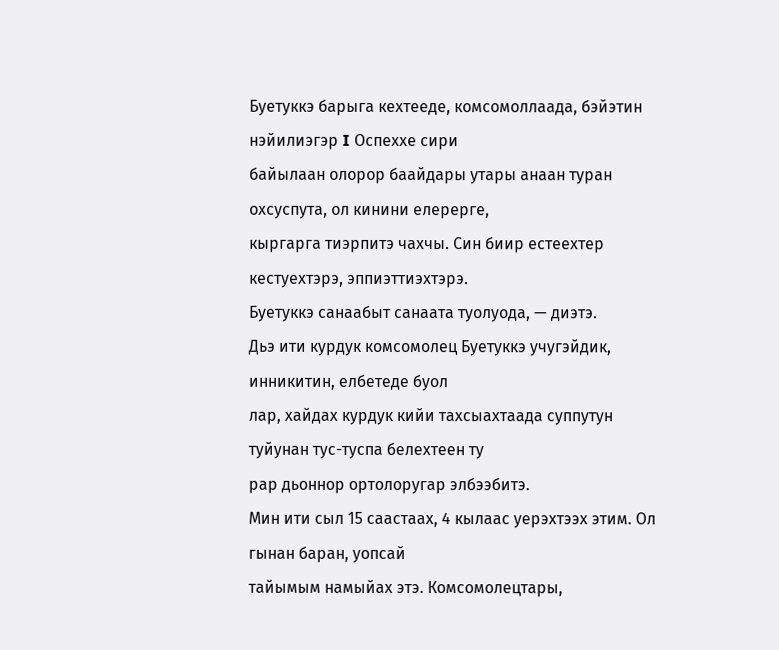Буетуккэ барыга кехтееде, комсомоллаада, бэйэтин нэйилиэгэр I Оспеххе сири
байылаан олорор баайдары утары анаан туран охсуспута, ол кинини елерерге,
кыргарга тиэрпитэ чахчы. Син биир естеехтер кестуехтэрэ, эппиэттиэхтэрэ.
Буетуккэ санаабыт санаата туолуода, — диэтэ.
Дьэ ити курдук комсомолец Буетуккэ учугэйдик, инникитин, елбетеде буол
лар, хайдах курдук кийи тахсыахтаада суппутун туйунан тус-туспа белехтеен ту
рар дьоннор ортолоругар элбээбитэ.
Мин ити сыл 15 саастаах, 4 кылаас уерэхтээх этим. Ол гынан баран, уопсай
тайымым намыйах этэ. Комсомолецтары,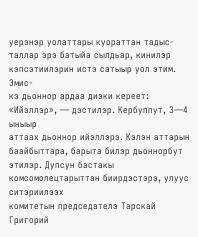уерэнэр уолаттары куораттан тадыс-
таллар эрэ батыйа сылдьар, кинилэр кэпсэтиилэрин истэ сатыыр уол этим. Эмис-
кэ дьоннор ардаа диэки кереет: «Ийэллэр», — дэстилэр. Кербуппут, 3—4 ыныыр
аттаах дьоннор ийэллэрэ. Кэлэн аттарын баайбыттара, барыта билэр дьоннорбут
этилэр. Дупсун бастакы комсомолецтарыттан биирдэстэрэ, улуус ситэриилээх
комитетын председателэ Тарскай Григорий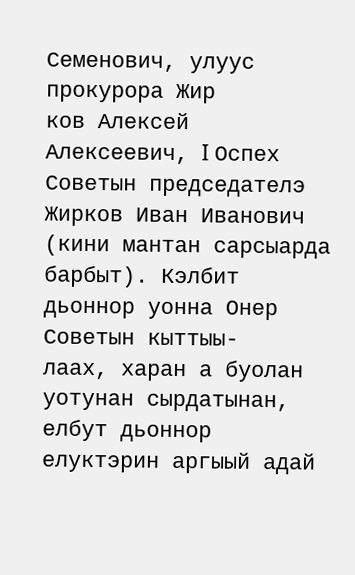Семенович, улуус прокурора Жир
ков Алексей Алексеевич, I Оспех Советын председателэ Жирков Иван Иванович
(кини мантан сарсыарда барбыт). Кэлбит дьоннор уонна Онер Советын кыттыы-
лаах, харан а буолан уотунан сырдатынан, елбут дьоннор елуктэрин аргыый адай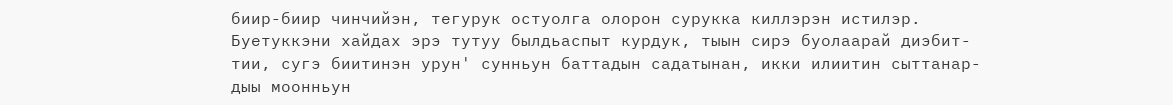биир-биир чинчийэн, тегурук остуолга олорон сурукка киллэрэн истилэр.
Буетуккэни хайдах эрэ тутуу былдьаспыт курдук, тыын сирэ буолаарай диэбит-
тии, сугэ биитинэн урун' сунньун баттадын садатынан, икки илиитин сыттанар-
дыы моонньун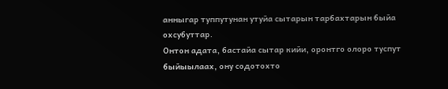анныгар туппутунан утуйа сытарын тарбахтарын быйа охсубуттар.
Онтон адата, бастайа сытар кийи, оронтго олоро туспут быйыылаах, ону содотохто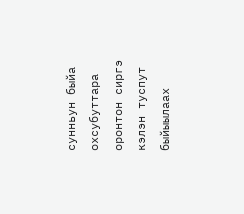сунньун быйа охсубуттара оронтон сиргэ кэлэн туспут быйыылаах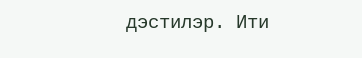дэстилэр. Ити